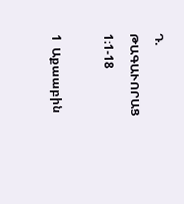Դ. ԹԱԳԱՒՈՐԱՑ 1։1-18

1  Աքաաբին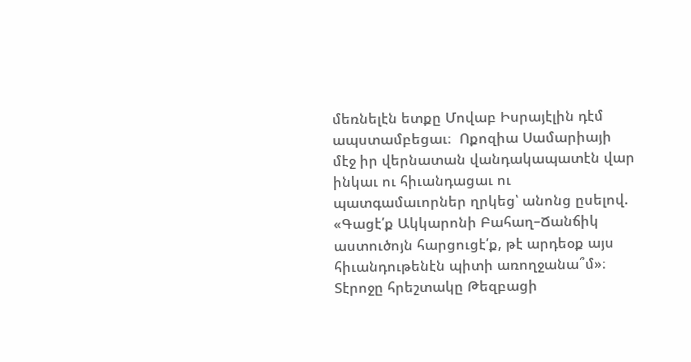մեռնելէն ետքը Մովաբ Իսրայէլին դէմ ապստամբեցաւ։  Ոքոզիա Սամարիայի մէջ իր վերնատան վանդակապատէն վար ինկաւ ու հիւանդացաւ ու պատգամաւորներ ղրկեց՝ անոնց ըսելով. «Գացէ՛ք Ակկարոնի Բահաղ–Ճանճիկ աստուծոյն հարցուցէ՛ք, թէ արդեօք այս հիւանդութենէն պիտի առողջանա՞մ»։  Տէրոջը հրեշտակը Թեզբացի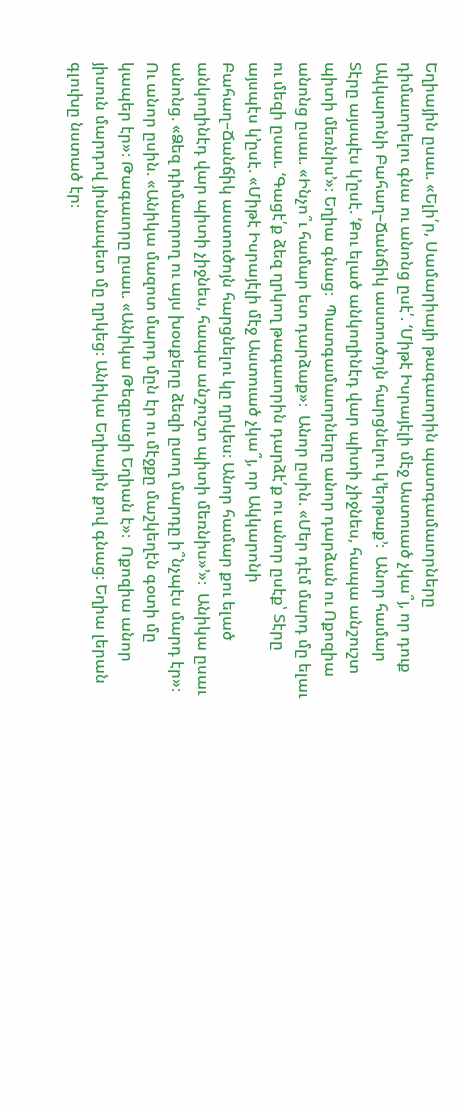Եղիային ըսաւ. «Ելի՛ր, Սամարիայի թագաւորին պատգամաւորները դիմաւորելու գնա ու անոնց ըսէ՛. ‘Միթէ Իսրայէլի մէջ Աստուած չկա՞յ, որ դուք Ակկարոնի Բահաղ–Ճանճիկ աստուծոյն հարցնելու կ’երթաք’։  Անոր համար Տէրը այսպէս կ’ըսէ. ‘Քու ելած անկողինէդ վար պիտի չիջնես, հապա անշուշտ պիտի մեռնիս’»։ Եղիա գնաց։  Պատգամաւորները անոր դարձան ու Ոքոզիա անոնց ըսաւ. «Ինչո՞ւ համար ետ դարձաք»։  Անոր ըսին. «Մեր դէմ մարդ մը ելաւ ու մեզի ըսաւ. ‘Գացէ՛ք ձեզ ղրկող թագաւորին դարձէ՛ք ու անոր ըսէք՝ Տէրը այսպէս կ’ըսէ. «Միթէ Իսրայէլի մէջ Աստուած չկա՞յ, որ Ակկարոնի Բահաղ–Ճանճիկ աստուծոյն հարցնելու կը ղրկես։ Անոր համար քու ելած անկողինէդ վար պիտի չիջնես, հապա անշուշտ պիտի մեռնիս»’»։  Անիկա ըսաւ անոնց. «Ձեզ դիմաւորող ու այս խօսքերը ձեզի ըսող մարդը ի՞նչպէս մարդ էր»։  Ու անոր ըսին. «Անիկա մազոտ մարդ մըն էր ու մէջքը մաշկեղէն գօտի մը կապեր էր»։ Թագաւորը ըսաւ. «Անիկա Թեզբացի Եղիան է»։  Ոքոզիա անոր յիսուն մարդով յիսնապետ մը ղրկեց։ Անիկա Եղիային քով գնաց։ Եղիա լերան գլուխը նստած էր։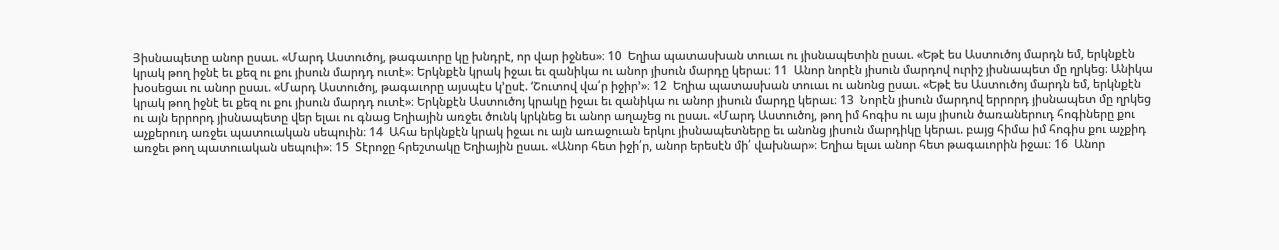Յիսնապետը անոր ըսաւ. «Մարդ Աստուծոյ, թագաւորը կը խնդրէ, որ վար իջնես»։ 10  Եղիա պատասխան տուաւ ու յիսնապետին ըսաւ. «Եթէ ես Աստուծոյ մարդն եմ, երկնքէն կրակ թող իջնէ եւ քեզ ու քու յիսուն մարդդ ուտէ»։ Երկնքէն կրակ իջաւ եւ զանիկա ու անոր յիսուն մարդը կերաւ։ 11  Անոր նորէն յիսուն մարդով ուրիշ յիսնապետ մը ղրկեց։ Անիկա խօսեցաւ ու անոր ըսաւ. «Մարդ Աստուծոյ, թագաւորը այսպէս կ’ըսէ. ‘Շուտով վա՛ր իջիր’»։ 12  Եղիա պատասխան տուաւ ու անոնց ըսաւ. «Եթէ ես Աստուծոյ մարդն եմ, երկնքէն կրակ թող իջնէ եւ քեզ ու քու յիսուն մարդդ ուտէ»։ Երկնքէն Աստուծոյ կրակը իջաւ եւ զանիկա ու անոր յիսուն մարդը կերաւ։ 13  Նորէն յիսուն մարդով երրորդ յիսնապետ մը ղրկեց ու այն երրորդ յիսնապետը վեր ելաւ ու գնաց Եղիային առջեւ ծունկ կրկնեց եւ անոր աղաչեց ու ըսաւ. «Մարդ Աստուծոյ, թող իմ հոգիս ու այս յիսուն ծառաներուդ հոգիները քու աչքերուդ առջեւ պատուական սեպուին։ 14  Ահա երկնքէն կրակ իջաւ ու այն առաջուան երկու յիսնապետները եւ անոնց յիսուն մարդիկը կերաւ. բայց հիմա իմ հոգիս քու աչքիդ առջեւ թող պատուական սեպուի»։ 15  Տէրոջը հրեշտակը Եղիային ըսաւ. «Անոր հետ իջի՛ր, անոր երեսէն մի՛ վախնար»։ Եղիա ելաւ անոր հետ թագաւորին իջաւ։ 16  Անոր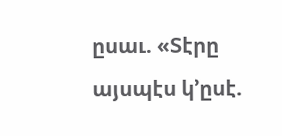ըսաւ. «Տէրը այսպէս կ’ըսէ.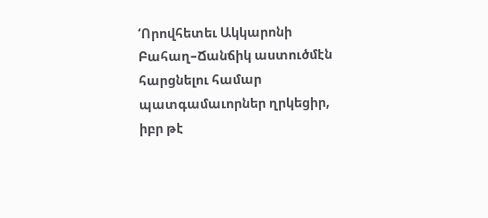‘Որովհետեւ Ակկարոնի Բահաղ–Ճանճիկ աստուծմէն հարցնելու համար պատգամաւորներ ղրկեցիր, իբր թէ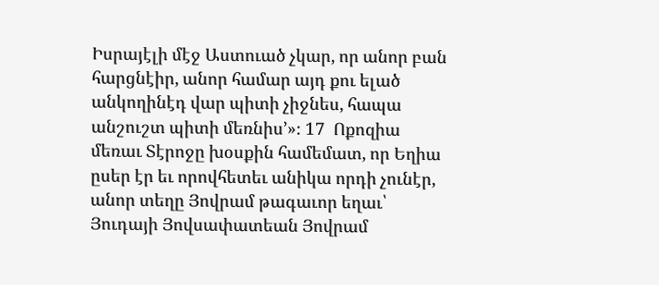Իսրայէլի մէջ Աստուած չկար, որ անոր բան հարցնէիր, անոր համար այդ քու ելած անկողինէդ վար պիտի չիջնես, հապա անշուշտ պիտի մեռնիս’»։ 17  Ոքոզիա մեռաւ Տէրոջը խօսքին համեմատ, որ Եղիա ըսեր էր եւ որովհետեւ անիկա որդի չունէր, անոր տեղը Յովրամ թագաւոր եղաւ՝ Յուդայի Յովսափատեան Յովրամ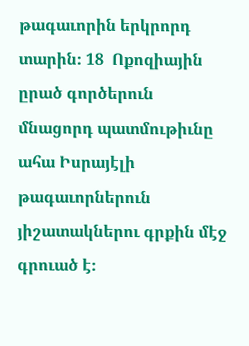թագաւորին երկրորդ տարին։ 18  Ոքոզիային ըրած գործերուն մնացորդ պատմութիւնը ահա Իսրայէլի թագաւորներուն յիշատակներու գրքին մէջ գրուած է։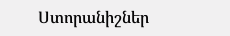Ստորանիշներ